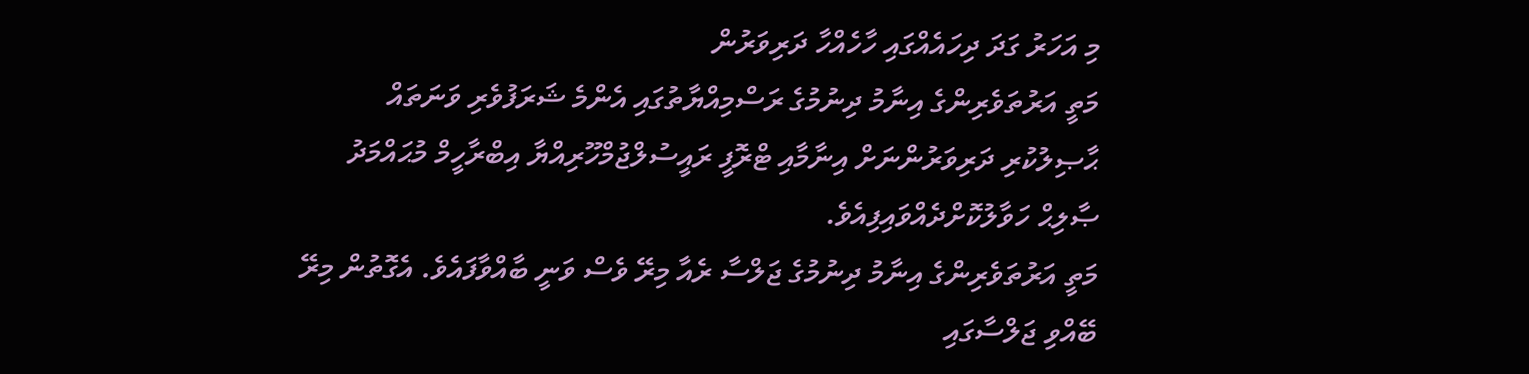މި އަހަރު ގަދަ ދިހައެއްގައި ހާހެއްހާ ދަރިވަރުން
މަތީ އަރުތަވެރިންގެ އިނާމު ދިނުމުގެ ރަސްމިއްޔާތުގައި އެންމެ ޝަރަފުވެރި ވަނަތައް ޙާޞިލުކުރި ދަރިވަރުންނަށް އިނާމާއި ޓްރޮފީ ރައީސުލްޖުމްހޫރިއްޔާ އިބްރާހީމް މުޙައްމަދު ޞާލިޙް ހަވާލުކޮށްދެއްވައިފިއެވެ.
މަތީ އަރުތަވެރިންގެ އިނާމު ދިނުމުގެ ޖަލްސާ ރެއާ މިރޭ ވެސް ވަނީ ބާއްވާފައެވެ. އެގޮތުން މިރޭ ބޭއްވި ޖަލްސާގައި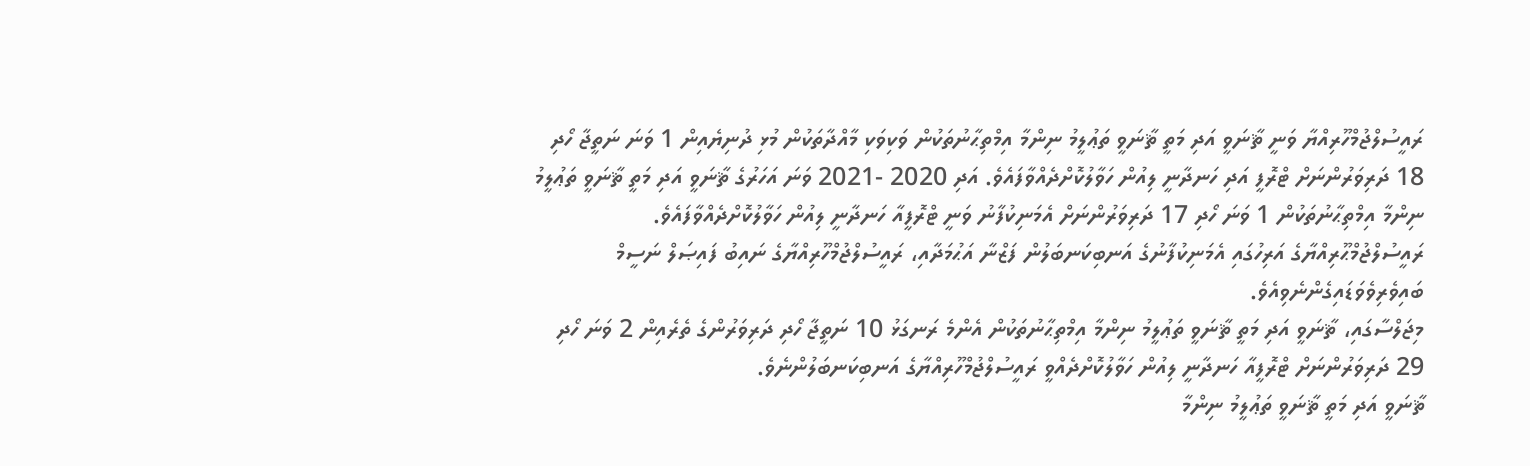ރައީސުލްޖުމްހޫރިއްޔާ ވަނީ ޘާނަވީ އަދި މަތީ ޘާނަވީ ތަޢުލީމު ނިންމާ އިމްތިޙާނުތަކުން ވަކިވަކި މާއްދާތަކުން މުޅި ދުނިޔެއިން 1 ވަނަ ނަތީޖާ ހޯދި 18 ދަރިވަރުންނަށް ޓްރޮފީ އަދި ހަނދާނީ ލިއުން ހަވާލުކޮށްދެއްވާފައެވެ. އަދި 2020 -2021 ވަނަ އަހަރުގެ ޘާނަވީ އަދި މަތީ ޘާނަވީ ތަޢުލީމު ނިންމާ އިމްތިޙާނުތަކުން 1 ވަނަ ހޯދި 17 ދަރިވަރުންނަށް އެމަނިކުފާނު ވަނީ ޓްރޮފީއާ ހަނދާނީ ލިއުން ހަވާލުކޮށްދެއްވާފައެވެ.
ރައީސުލްޖުމްޙޫރިއްޔާގެ އަރިހުގައި އެމަނިކުފާނުގެ އަނބިކަނބަލުން ފަޒްނާ އަޙުމަދާއި، ރައީސުލްޖުމްހޫރިއްޔާގެ ނައިބު ފައިޞަލް ނަސީމް ބައިވެރިވެވަޑައިގެންނެވިއެވެ.
މިޖަލްސާގައި، ޘާނަވީ އަދި މަތީ ޘާނަވީ ތަޢުލީމު ނިންމާ އިމްތިޙާނުތަކުން އެންމެ ރަނގަޅު 10 ނަތީޖާ ހޯދި ދަރިވަރުންގެ ތެރެއިން 2 ވަނަ ހޯދި 29 ދަރިވަރުންނަށް ޓްރޮފީއާ ހަނދާނީ ލިއުން ހަވާލުކޮށްދެއްވީ ރައީސުލްޖުމްހޫރިއްޔާގެ އަނބިކަނބަލުންނެވެ.
ޘާނަވީ އަދި މަތީ ޘާނަވީ ތަޢުލީމު ނިންމާ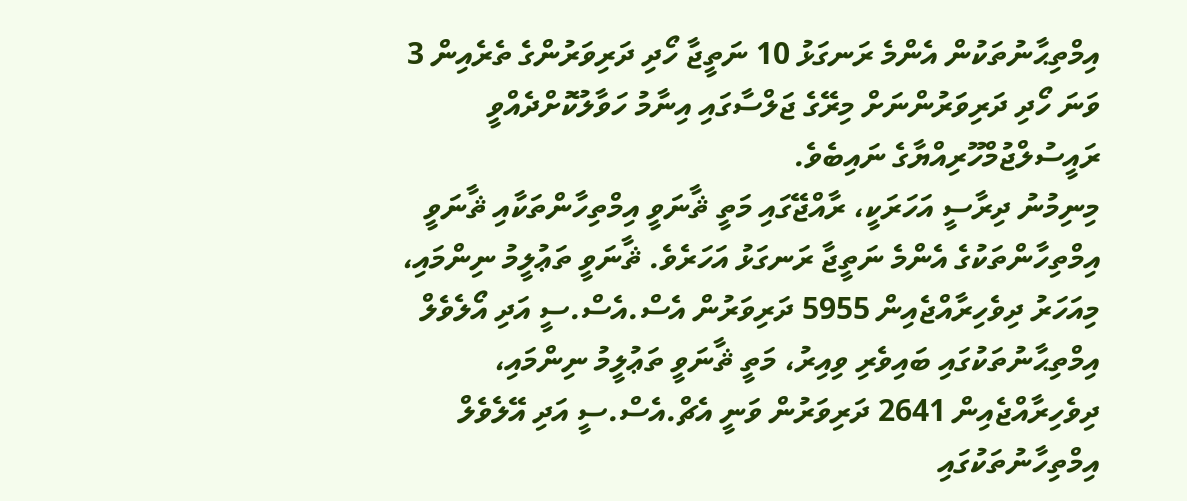އިމްތިޙާނުތަކުން އެންމެ ރަނގަޅު 10 ނަތީޖާ ހޯދި ދަރިވަރުންގެ ތެރެއިން 3 ވަނަ ހޯދި ދަރިވަރުންނަށް މިރޭގެ ޖަލްސާގައި އިނާމު ހަވާލުކޮށްދެއްވީ ރައީސުލްޖުމްހޫރިއްޔާގެ ނައިބެވެ.
މިނިމުނު ދިރާސީ އަހަރަކީ، ރާއްޖޭގައި މަތީ ޘާނަވީ އިމްތިހާންތަކާއި ޘާނަވީ އިމްތިހާންތަކުގެ އެންމެ ނަތީޖާ ރަނގަޅު އަހަރެވެ. ޘާނަވީ ތަޢުލީމު ނިންމައި، މިއަހަރު ދިވެހިރާއްޖެއިން 5955 ދަރިވަރުން އެސް.އެސް.ސީ އަދި އޯލެވެލް އިމްތިޙާނުތަކުގައި ބައިވެރި ވިއިރު، މަތީ ޘާނަވީ ތަޢުލީމު ނިންމައި، ދިވެހިރާއްޖެއިން 2641 ދަރިވަރުން ވަނީ އެޗް.އެސް.ސީ އަދި އޭލެވެލް އިމްތިހާނުތަކުގައި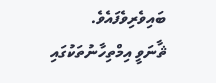ބައިވެރިވެފައެވެ.
ޘާނަވީ އިމްތިހާނުތަކުގައި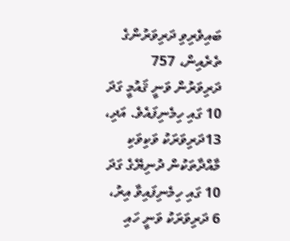ބައިވެރިވި ދަރިވަރުންގެ ތެރެއިން، 757 ދަރިވަރުން ވަނީ ޤައުމީ ގަދަ 10 ގައި ހިމެނިފައެވެ. އަދި، 13ދަރިވަރަކު ވަކިވަކި މާއްދާތަކުން ދުނިޔޭގެ ގަދަ 10 ގައި ހިމެނިފައިވާ އިރު، 6 ދަރިވަރަކު ވަނީ ހައި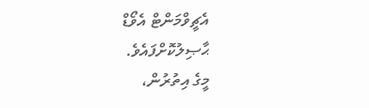އެޗީވްމަންޓް އެވޯޑް ޙާޞިލުކޮށްފައެވެ.
މީގެ އިތުރުން،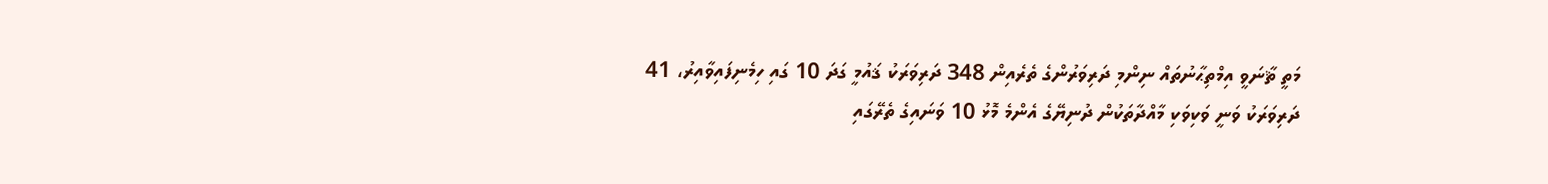މަތީ ޘާނަވީ އިމްތިޙާނުތައް ނިންމި ދަރިވަރުންގެ ތެރެއިން 348 ދަރިވަރަކު ޤައުމީ ގަދަ 10 ގައި ހިމެނިފައިވާއިރު، 41 ދަރިވަރަކު ވަނީ ވަކިވަކި މާއްދާތަކުން ދުނިޔޭގެ އެންމެ މޮޅު 10 ވަނައިގެ ތެރޭގައި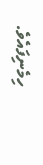ހިމެނިފައެވެ.